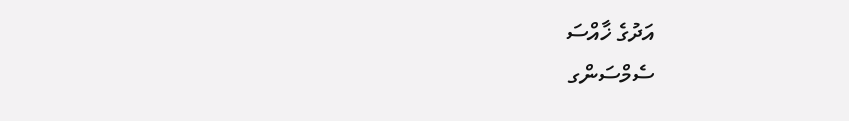އަދުގެ ޚާއްސަ
ސެމްސަންގ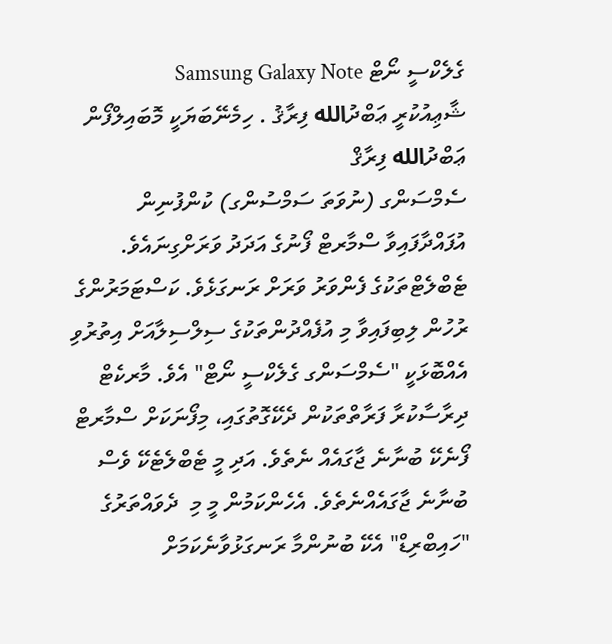ގެލެކްސީ ނޯޓް Samsung Galaxy Note
ޝާޢިއުކުރީ ޢަބްދުالله ފިރާޤު . ހިމެނޭބަޔަކީ މޮބައިލްފޯން
ޢަބްދުالله ފިރާޤް
ސެމްސަންގ (ނުވަތަ ސަމްސުންގ) ކުންފުނިން އުފައްދާފައިވާ ސްމާރޓް ފޯނުގެ އަދަދު ވަރަށްގިނައެވެ. ޓެބްލެޓްތަކުގެ ފެންވަރު ވަރަށް ރަނގަޅެވެ. ކަސްޓަމަރުންގެ ރުހުން ލިބިފައިވާ މި އުފެއްދުންތަކުގެ ސިލްސިލާއަށް އިތުރުވި އެއްބޮޅަކީ "ސެމްސަންގ ގެލެކްސީ ނޯޓް" އެވެ. މާރކެޓް ދިރާސާކުރާ ފަރާތްތަކުން ދެކޭގޮތުގައި، މިފޯނަކަށް ސްމާރޓް ފޯނެކޭ ބުނާނެ ޖާގައެއް ނެތެވެ. އަދި މީ ޓެބްލެޓެކޭ ވެސް ބުނާނެ ޖާގައެއްނެތެވެ. އެހެންކަމުން މީ މި  ދެވައްތަރުގެ "ހައިބްރިޑް" އެކޭ ބުނުންމާ ރަނގަޅުވާނެކަމަށް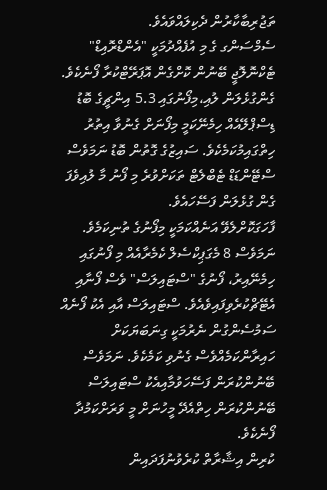ތަޖުރިބާކާރުން ދެކިލައްވައެވެ.
ސެމްސަންގ ގެ މި އުފެއްދުމަކީ "އެންޑްރޮއިޑް" ޓެކްނޮލޮޖީ ބޭނުން ކޮށްގެން އޮޕަރޭޓްކުރާ ފޯނެކެވެ. ގެންގުޅެލަން ލުއި،މިފޯނުގައި 5.3 އިންޗީގެ ބޮޑު ޑިސްޕްލޭއެއް ހިމެނޭކަމީ މިފޯނަށް ގެނުވާ އިތުރު ހިތްގައިމުކަމެކެވެ. ސައިޒުގެ ގޮތުން ބޮޑު ނަމަވެސް ސްޓޭންޑަޑް ޓެބްލެޓް ތަކަށްވުރެ މި ފޯނު މާ ލުއިވެފަ ގެން ގުޅެލަން ފަސޭހައެވެ.
ފާހަގަކޮށްލެވޭ އަނެއްކަމަކީ މިފޯނުގެ ތުނިކަމެވެ. ނަމަވެސް 8 މެގަޕިކްސެލް ކެމެރާއެއް މި ފޯނުގައި ހިމެނޭއިރު، ފޯނުގެ "ސްޓައިލަސް" ވެސް ފޯނާއި އެޓޭޗްކުރެވިފައިވެއެވެ. ސްޓައިލަސް އާއި އެކު ފޯނެއް ސަމުސެންގުން ނެރުމަކީ ގިނަބަޔަކަށް ހައިރާންކަމެއްވެސް ގެނުވި ކަމެކެވެ. ނަމަވެސް ބޭނުންކުރަން ފަސޭހަވުމާއިއެކު ސްޓައިލަސް ބޭނުންކުރަން ހިތްއެދޭ މީހުނަށް މީ ވަރަށްކަމުދާ ފޯނެކެވެ.
ކުރިން އިޝާރާތް ކުރެވުނުފަދައިން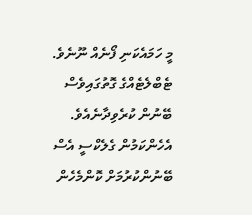މީ ހަމައެކަނި ފޯނެއް ނޫނެވެ. ޓެބްލެޓެއްގެ ގޮތުގައިވެސް ބޭނުން ކުރެވިދާނެއެވެ. އެހެންކަމުން ގެލެކްސީ އެސް ބޭނުންކުރުމަށް ކޮންމެހެން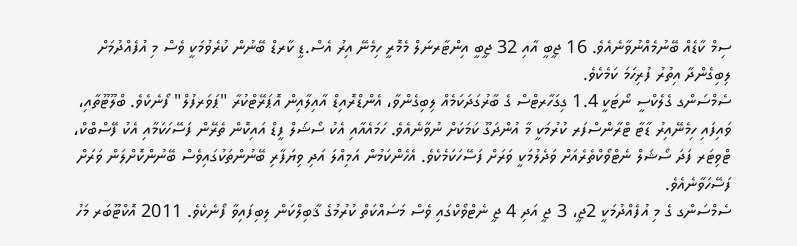ސިމް ކާޑެއް ބޭނުމެއްނުވާނެއެވެ. 16 ޖީބީ އާއި 32 ޖީބީ އިންޓާރނަލް މެމޮރީ ހިމެނޭ އިރު އެސް.ޑީ ކާރޑް ބޭނުން ކުރެވުމަކީ ވެސް މި އުފެއްދުމަށް ލިބިގެންދާ އިތުރު ފުރިހަމަ ކަމެކެވެ.
ސެމްސަންގ ގެލެކްސީ ނޯޓަކީ 1.4 ގިގަހާރޓްސް ގެ ބާރުގަދަކަމެއް ލިބިގެންވާ، އެންޑްރޮއިޑް އާއިލާއިން އޮޕަރޭޓްކުރާ "ޕަވަރފުލް" ފޯނެކެވެ. ބްލޫޓޫތާއި، ވައިފައި ހިމެނޭއިރު ޑާޓާ ޓްރާންސްފަރ ކުރުމަކީ މާ އުންދަގޫ ކަމަކަށް ނުވާނެއެވެ. ހަމައެއާއި އެކު ސޯޝަލް ފީޑް އައިކޮން ތެރޭން ފަސޭހަކަމާއި އެކު ފޭސްބްކް، ޓްވިޓަރ ފަދަ ސޯޝަލް ނެޓްވޯކްތެރެއަށް ވަދެލުމަކީ ވަރަށް ފަސޭހަކަމެކެވެ. އެހެންކަމުން އަމިއްލަ އަދި ވިޔަފާރި ބޭނުންތަކުގައިވެސް ބޭނުންކޮށްލަން ވަރަށް ފަސޭހަވާނެއެވެ.
ސެމްސަންގ ގެ މި އުފެއްދުމަކީ 2ޖީ، 3 ޖީ އަދި 4 ޖީ ނެޓްވޯކްގައި ވެސް މަސައްކަތް ކުރުމުގެ ޤާބިލްކަން ލިބިފައިވާ ފޯނެކެވެ. 2011 އޮކްޓޫބަރ މަހު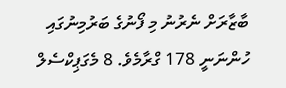ބާޒާރަށް ނެރުނު މި ފޯނުގެ ބަރުމިނުގައި ހުންނަނީ 178 ގްރާމެވެ. 8 މެގަޕިކްސެލް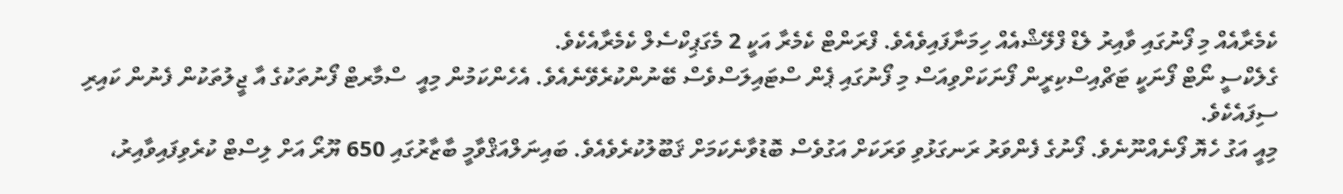ކެމެރާއެއް މި ފޯނުގައި ވާއިރު ލެޑް ފްލޭޝްއެއް ހިމަނާފައިވެއެވެ. ފްރަންޓް ކެމެރާ އަކީ 2 މެގަޕިކްސެލް ކެމެރާއެކެވެ.
ގެލެކްސީ ނޯޓް ފޯނަކީ ޓަޗްއިސްކިރީން ފޯނަކަށްވިއަސް މި ފޯނުގައި ޕެން ސްޓައިލަސްވެސް ބޭނުންކުރެވޭނެއެވެ. އެހެންކަމުން މިއީ  ސްމާރޓް ފޯނުތަކުގެ އާ ޖީލުތަކުން ފެނުން ކައިރި ސިފައެކެވެ.
މިއީ އަގު ހެޔޮ ފޯނެއްނޫނެވެ. ފޯނުގެ ފެންވަރު ރަނގަޅުވި ވަރަކަށް އަގުވެސް ބޮޑުވާނެކަމަށް ޤަބޫލުކުރެވެއެވެ. ބައިނަލްއަޤްވާމީ ބާޒާރުގައި 650 ޔޫރޯ އަށް ލިސްޓް ކުރެވިފައިވާއިރު،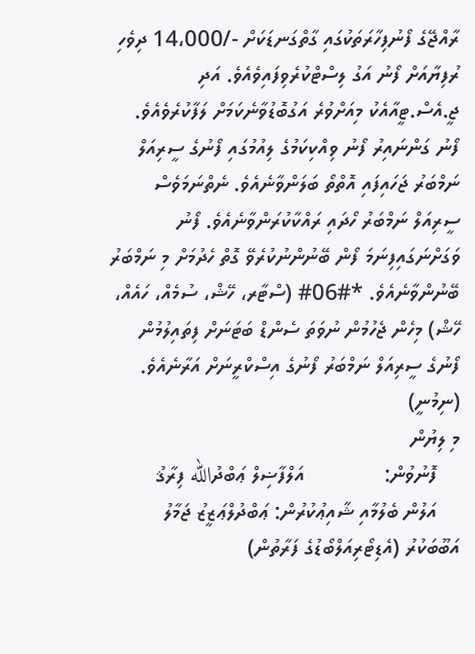ރާއްޖޭގެ ފޯނުފިހާރަތަކުގައި ގާތްގަނޑަކަށް -/14،000 ދިވެހި ރުފިޔާއަށް ފޯނު އަގު ލިސްޓްކުރެވިފައިވެއެވެ. އަދި ޖީ.އެސް.ޓީއާއެކު މިއަށްވުރެ އަގުބޮޑުވާނެކަމަށް ލަފާކުރެވެއެވެ.
ފޯނު ގަންނައިރު ފޯނު ވިއްކިކަމުގެ ލިއުމުގައި ފޯނުގެ ސީރިއަލް ނަމްބަރު ޖަހައިފައި އޮތްތޯ ބަލަންވާނެއެވެ. ނެތްނަމަވެސް ސީރިއަލް ނަމްބަރު ހޯދައި ރައްކާކުރަންވާނެއެވެ. ފޯނު ވަގަށްނަގައިފިނަމަ ފޯން ބޭނުންނުކުރެވޭ ގޮތް ހެދުމަށް މި ނަމްބަރު ބޭނުންވާނެއެވެ. *#06# (ސްޓާރ، ހޭޝް، ސުމެއް، ހައެއް، ހޭޝް) މިހެން ޖެހުމުން ނުވަތަ ސެންޑް ބަޓަނަށް ފިތައިލުމުން ފޯނުގެ ސީރިއަލް ނަމްބަރު ފޯނުގެ އިސްކްރީނަށް އަރާނެއެވެ.
(ނިމުނީ)
މި ލިޔުން
    ފޮނުވުން:              އަލްފާޟިލް ޢަބްދުالله ފިރާޤު
    އަލުން ބެލުމާއި ޝާއިޢުކުރުން: ޢަބްދުލްޢަޒީޒު ޖަމާލު އަބޫބަކުރު (އެޑިޓޯރިއަލްބޯޑުގެ ފަރާތުން)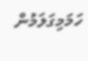ހަމަމިގަލަމުން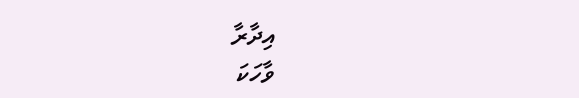އިދާރާ
ވާހަކަ